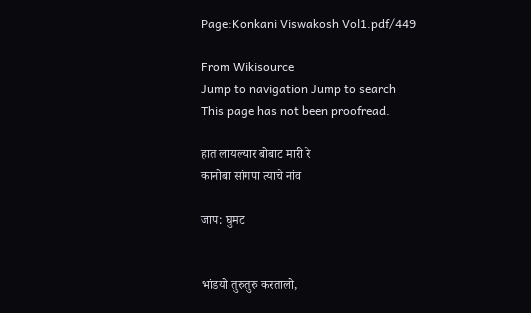Page:Konkani Viswakosh Vol1.pdf/449

From Wikisource
Jump to navigation Jump to search
This page has not been proofread.

हात लायल्यार बोबाट मारी रे
कानोबा सांगपा त्याचे नांव

जाप: घुमट


भांडयो तुरुतुरु करतालो,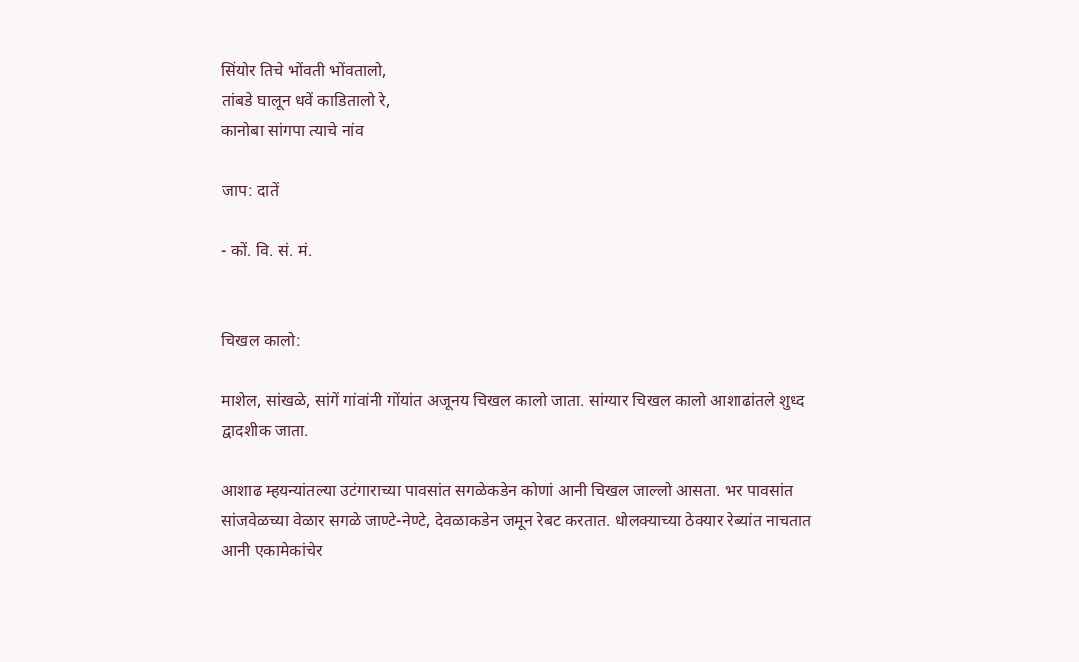सिंयोर तिचे भोंवती भोंवतालो,
तांबडे घालून धवें काडितालो रे,
कानोबा सांगपा त्याचे नांव

जाप: दातें

- कों. वि. सं. मं.


चिखल कालो:

माशेल, सांखळे, सांगें गांवांनी गोंयांत अजूनय चिखल कालो जाता. सांग्यार चिखल कालो आशाढांतले शुध्द द्वादशीक जाता.

आशाढ म्हयन्यांतल्या उटंगाराच्या पावसांत सगळेकडेन कोणां आनी चिखल जाल्लो आसता. भर पावसांत सांजवेळच्या वेळार सगळे जाण्टे-नेण्टे, देवळाकडेन जमून रेबट करतात. धोलक्याच्या ठेक्यार रेब्यांत नाचतात आनी एकामेकांचेर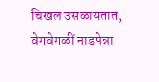चिखल उसळायतात, वेगवेगळीं नाडपेन्ना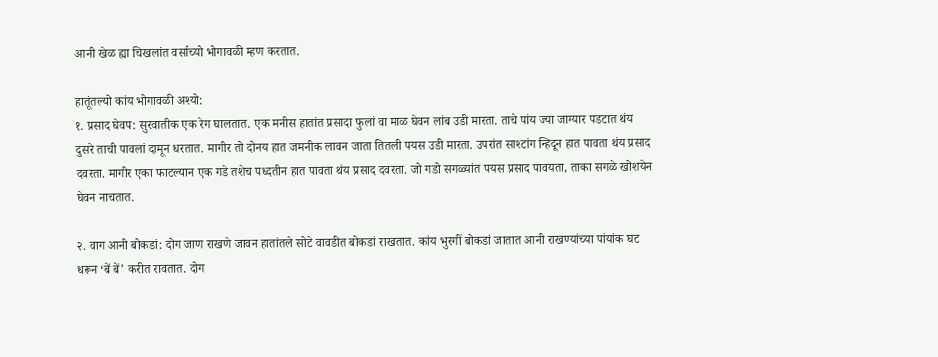आनी खेळ ह्या चिखलांत वर्साच्यो भोगावळी म्हण करतात.

हातूंतल्यो कांय भोगावळी अश्यो:
१. प्रसाद घेवप: सुरवातीक एक रेग घालतात. एक मनीस हातांत प्रसादा फुलां वा माळ घेवन लांब उडी मारता. ताचे पांय ज्या जाग्यार पडटात थंय दुसरे ताची पावलां दामून धरतात. मागीर तो दोनय हात जमनीक लावन जाता तितली पयस उडी मारता. उपरांत साश्टांग न्हिदून हात पावता थंय प्रसाद दवरता. मागीर एका फाटल्यान एक गडे तशेच पध्दतीन हात पावता थंय प्रसाद दवरता. जो गडो सगळ्यांत पयस प्रसाद पावयता, ताका सगळे खोशयेन घेवन नाचतात.

२. वाग आनी बोकडां: दोग जाण राखणे जावन हातांतले सोटे वावडीत बोकडां राखतात. कांय भुरगीं बोकडां जातात आनी राखण्यांच्या पांयांक घट धरून ‘बें बें’ करीत रावतात. दोग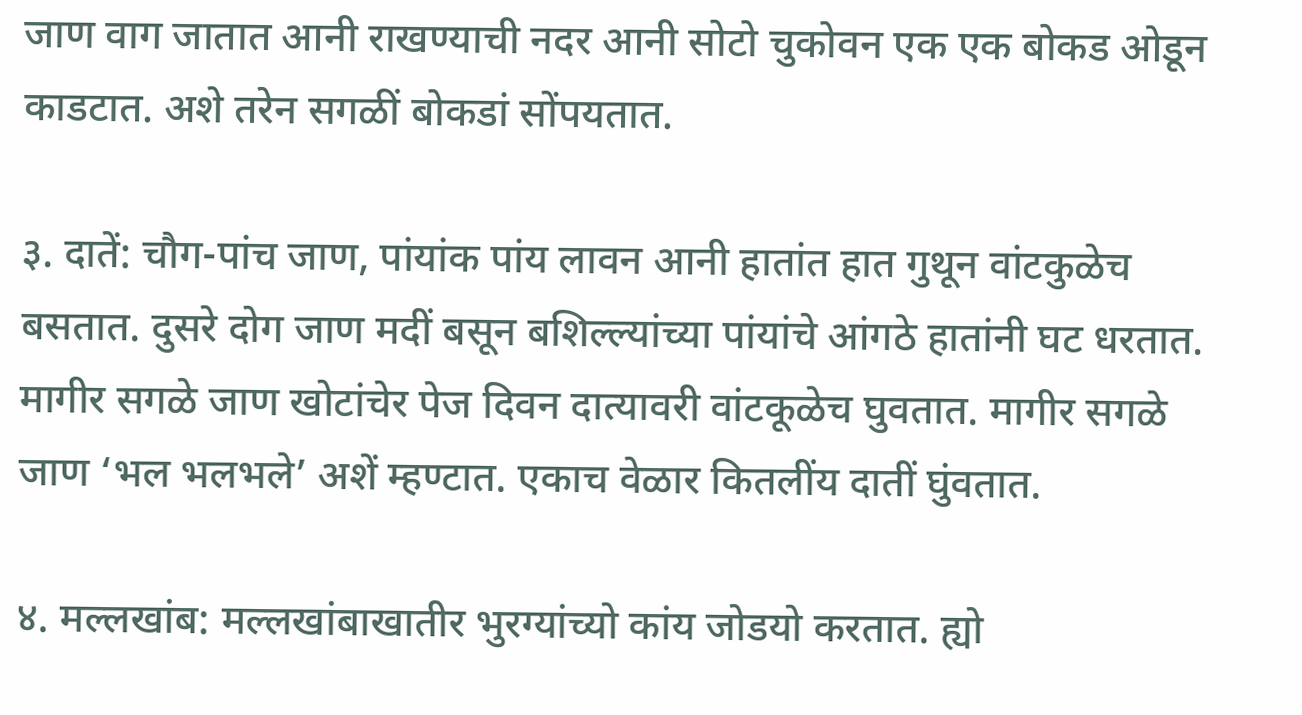जाण वाग जातात आनी राखण्याची नदर आनी सोटो चुकोवन एक एक बोकड ओडून काडटात. अशे तरेन सगळीं बोकडां सोंपयतात.

३. दातें: चौग-पांच जाण, पांयांक पांय लावन आनी हातांत हात गुथून वांटकुळेच बसतात. दुसरे दोग जाण मदीं बसून बशिल्ल्यांच्या पांयांचे आंगठे हातांनी घट धरतात. मागीर सगळे जाण खोटांचेर पेज दिवन दात्यावरी वांटकूळेच घुवतात. मागीर सगळे जाण ‘भल भलभले’ अशें म्हण्टात. एकाच वेळार कितलींय दातीं घुंवतात.

४. मल्लखांब: मल्लखांबाखातीर भुरग्यांच्यो कांय जोडयो करतात. ह्यो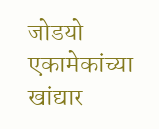जोडयो एकामेकांच्या खांद्यार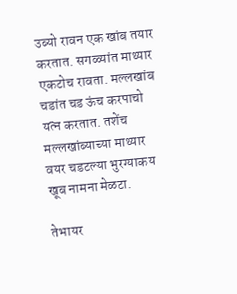उब्यो रावन एक खांब तयार करतात. सगळ्यांत माथ्यार एकटोच रावता. मल्लखांब चडांत चड ऊंच करपाचो यत्न करतात. तशेंच मल्लखांब्याच्या माथ्यार वयर चडटल्या भुरग्याकय खूब नामना मेळटा.

तेभायर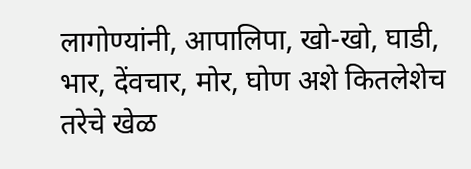लागोण्यांनी, आपालिपा, खो-खो, घाडी, भार, देंवचार, मोर, घोण अशे कितलेशेच तरेचे खेळ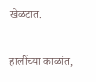खेळटात.

हालींच्या काळांत,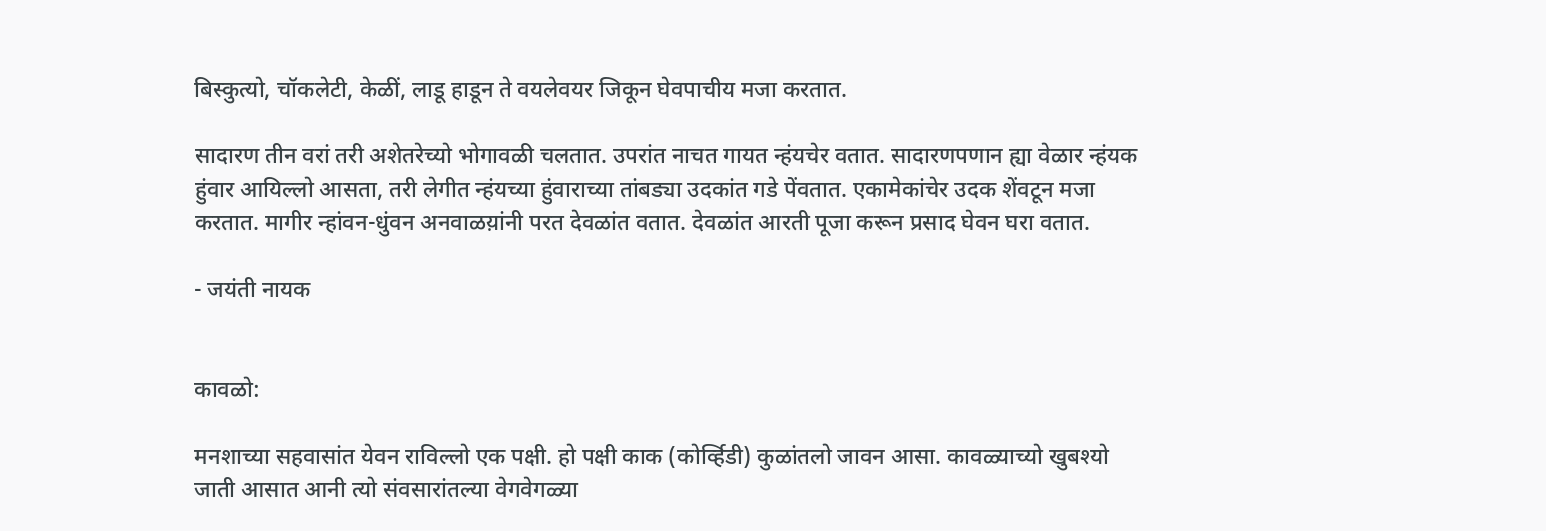बिस्कुत्यो, चॉकलेटी, केळीं, लाडू हाडून ते वयलेवयर जिकून घेवपाचीय मजा करतात.

सादारण तीन वरां तरी अशेतरेच्यो भोगावळी चलतात. उपरांत नाचत गायत न्हंयचेर वतात. सादारणपणान ह्या वेळार न्हंयक हुंवार आयिल्लो आसता, तरी लेगीत न्हंयच्या हुंवाराच्या तांबड्या उदकांत गडे पेंवतात. एकामेकांचेर उदक शेंवटून मजा करतात. मागीर न्हांवन-धुंवन अनवाळय़ांनी परत देवळांत वतात. देवळांत आरती पूजा करून प्रसाद घेवन घरा वतात.

- जयंती नायक


कावळो:

मनशाच्या सहवासांत येवन राविल्लो एक पक्षी. हो पक्षी काक (कोर्व्हिडी) कुळांतलो जावन आसा. कावळ्याच्यो खुबश्यो जाती आसात आनी त्यो संवसारांतल्या वेगवेगळ्या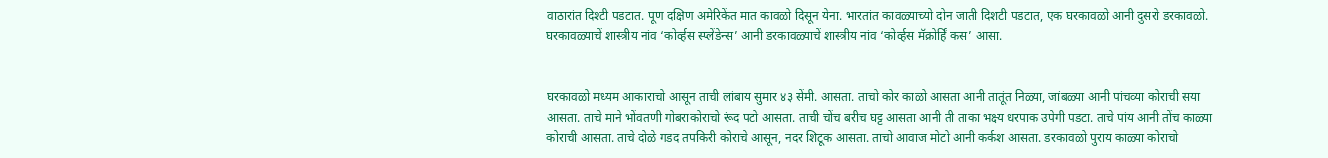वाठारांत दिश्टी पडटात. पूण दक्षिण अमेरिकेंत मात कावळो दिसून येना. भारतांत कावळ्याच्यो दोन जाती दिशटी पडटात, एक घरकावळो आनी दुसरो डरकावळो. घरकावळ्याचें शास्त्रीय नांव ‘कोर्व्हस स्प्लेंडेन्स’ आनी डरकावळ्याचें शास्त्रीय नांव ‘कोर्व्हस मॅक्रोर्हिं कस’ आसा.


घरकावळो मध्यम आकाराचो आसून ताची लांबाय सुमार ४३ सेंमी. आसता. ताचो कोर काळो आसता आनी तातूंत निळ्या, जांबळ्या आनी पांचव्या कोराची सया आसता. ताचे माने भोंवतणी गोबराकोराचो रूंद पटो आसता. ताची चोंच बरीच घट्ट आसता आनी ती ताका भक्ष्य धरपाक उपेगी पडटा. ताचे पांय आनी तोंच काळ्या कोराची आसता. ताचे दोळे गडद तपकिरी कोराचे आसून, नदर शिटूक आसता. ताचो आवाज मोटो आनी कर्कश आसता. डरकावळो पुराय काळ्या कोराचो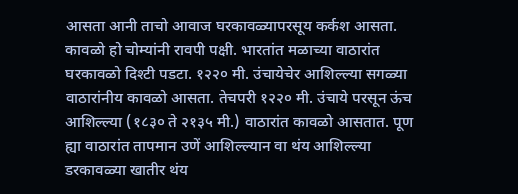आसता आनी ताचो आवाज घरकावळ्यापरसूय कर्कश आसता. कावळो हो चोम्यांनी रावपी पक्षी. भारतांत मळाच्या वाठारांत घरकावळो दिश्टी पडटा. १२२० मी. उंचायेचेर आशिल्ल्या सगळ्या वाठारांनीय कावळो आसता. तेचपरी १२२० मी. उंचाये परसून ऊंच आशिल्ल्या (१८३० ते २१३५ मी.) वाठारांत कावळो आसतात. पूण ह्या वाठारांत तापमान उणें आशिल्ल्यान वा थंय आशिल्ल्या डरकावळ्या खातीर थंय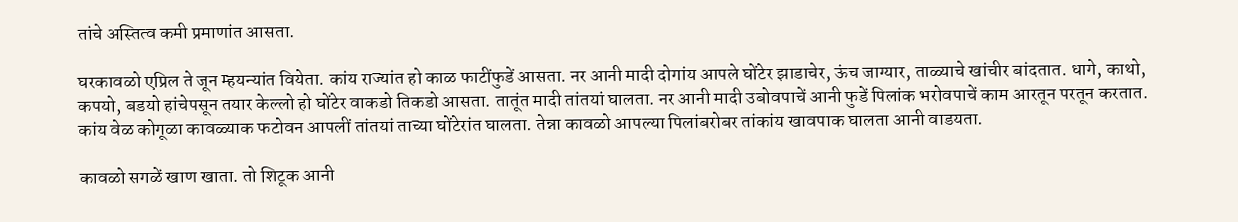तांचे अस्तित्व कमी प्रमाणांत आसता.

घरकावळो एप्रिल ते जून म्हयन्यांत वियेता. कांय राज्यांत हो काळ फाटींफुडें आसता. नर आनी मादी दोगांय आपले घोंटेर झाडाचेर, ऊंच जाग्यार, ताळ्याचे खांचीर बांदतात. धागे, काथो, कपयो, बडयो हांचेपसून तयार केल्लो हो घोंटेर वाकडो तिकडो आसता. तातूंत मादी तांतयां घालता. नर आनी मादी उबोवपाचें आनी फुडें पिलांक भरोवपाचें काम आरतून परतून करतात. कांय वेळ कोगूळा कावळ्याक फटोवन आपलीं तांतयां ताच्या घोंटेरांत घालता. तेन्ना कावळो आपल्या पिलांबरोबर तांकांय खावपाक घालता आनी वाडयता.

कावळो सगळें खाण खाता. तो शिटूक आनी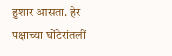हुशार आसता. हेर पक्षाच्या घोंटेरांतलीं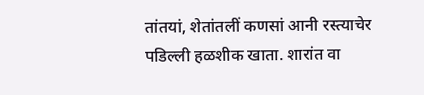तांतयां, शेतांतलीं कणसां आनी रस्त्याचेर पडिल्ली हळशीक खाता. शारांत वा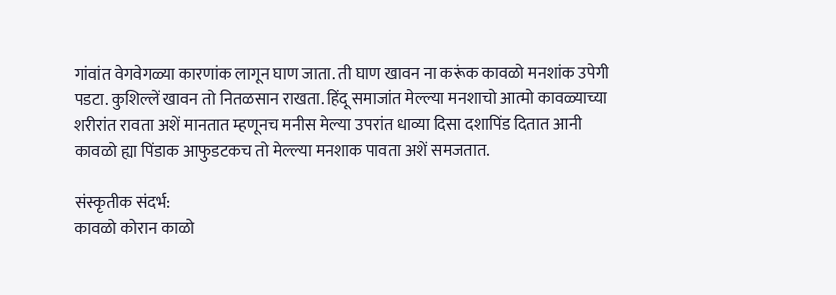गांवांत वेगवेगळ्या कारणांक लागून घाण जाता. ती घाण खावन ना करूंक कावळो मनशांक उपेगी पडटा. कुशिल्लें खावन तो नितळसान राखता. हिंदू समाजांत मेल्ल्या मनशाचो आत्मो कावळ्याच्या शरीरांत रावता अशें मानतात म्हणूनच मनीस मेल्या उपरांत धाव्या दिसा दशापिंड दितात आनी कावळो ह्या पिंडाक आफुडटकच तो मेल्ल्या मनशाक पावता अशें समजतात.

संस्कृतीक संदर्भ:
कावळो कोरान काळो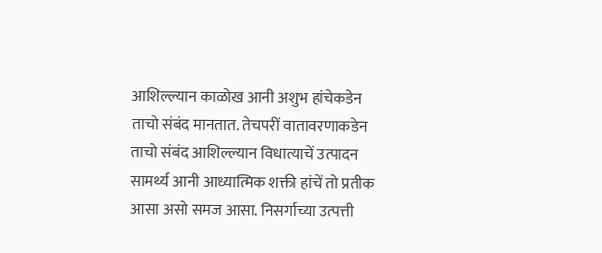आशिल्ल्यान काळोख आनी अशुभ हांचेकडेन ताचो संबंद मानतात. तेचपरीं वातावरणाकडेन ताचो संबंद आशिल्ल्यान विधात्याचें उत्पादन सामर्थ्य आनी आध्यात्मिक शक्ती हांचें तो प्रतीक आसा असो समज आसा. निसर्गाच्या उत्पत्ती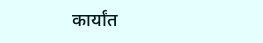कार्यांत